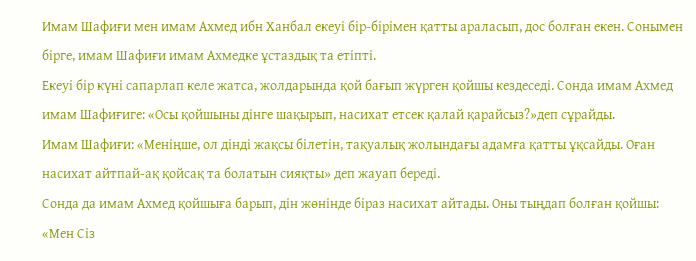Имам Шафиғи мен имам Ахмед ибн Ханбал екеуі бір-бірімен қатты араласып, дос болған екен. Сонымен бірге, имам Шафиғи имам Ахмедке ұстаздық та етіпті.
Екеуі бір күні сапарлап келе жатса, жолдарында қой бағып жүрген қойшы кездеседі. Сонда имам Ахмед имам Шафиғиге: «Осы қойшыны дінге шақырып, насихат етсек қалай қарайсыз?»деп сұрайды.
Имам Шафиғи: «Меніңше, ол дінді жақсы білетін, тақуалық жолындағы адамға қатты ұқсайды. Оған насихат айтпай-ақ қойсақ та болатын сияқты» деп жауап береді.
Сонда да имам Ахмед қойшыға барып, дін жөнінде біраз насихат айтады. Оны тыңдап болған қойшы: «Мен Сіз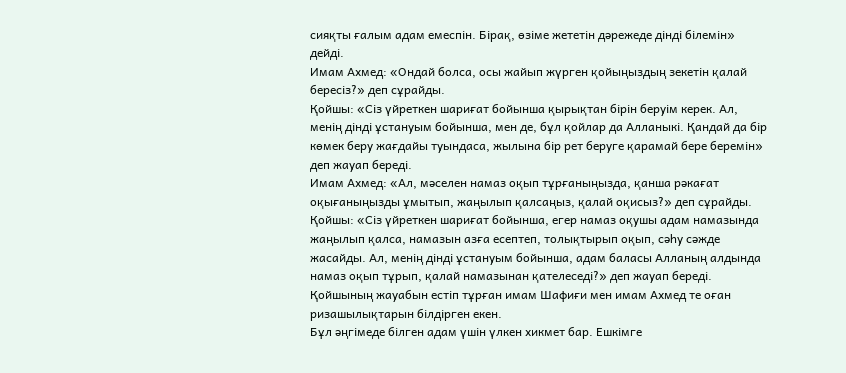сияқты ғалым адам емеспін. Бірақ, өзіме жететін дәрежеде дінді білемін» дейді.
Имам Ахмед: «Ондай болса, осы жайып жүрген қойыңыздың зекетін қалай бересіз?» деп сұрайды.
Қойшы: «Сіз үйреткен шариғат бойынша қырықтан бірін беруім керек. Ал, менің дінді ұстануым бойынша, мен де, бұл қойлар да Алланыкі. Қандай да бір көмек беру жағдайы туындаса, жылына бір рет беруге қарамай бере беремін» деп жауап береді.
Имам Ахмед: «Ал, мәселен намаз оқып тұрғаныңызда, қанша рәкағат оқығаныңызды ұмытып, жаңылып қалсаңыз, қалай оқисыз?» деп сұрайды.
Қойшы: «Сіз үйреткен шариғат бойынша, егер намаз оқушы адам намазында жаңылып қалса, намазын азға есептеп, толықтырып оқып, сәһу сәжде жасайды. Ал, менің дінді ұстануым бойынша, адам баласы Алланың алдында намаз оқып тұрып, қалай намазынан қателеседі?» деп жауап береді.
Қойшының жауабын естіп тұрған имам Шафиғи мен имам Ахмед те оған ризашылықтарын білдірген екен.
Бұл әңгімеде білген адам үшін үлкен хикмет бар. Ешкімге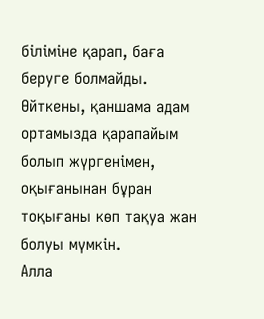біліміне қарап, баға беруге болмайды. Өйткены, қаншама адам ортамызда қарапайым болып жүргенімен, оқығанынан бұран тоқығаны көп тақуа жан болуы мүмкін.
Алла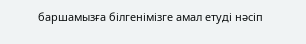баршамызға білгенімізге амал етуді нәсіп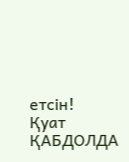етсін!
Қуат ҚАБДОЛДА